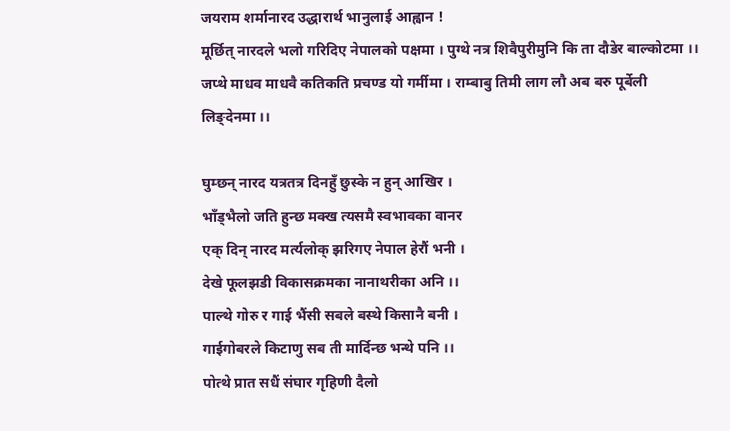जयराम शर्मानारद उद्धारार्थ भानुलाई आह्वान !
मूर्छित् नारदले भलो गरिदिए नेपालको पक्षमा । पुग्थे नत्र शिवैपुरीमुनि कि ता दौडेर बाल्कोटमा ।। जप्थे माधव माधवै कतिकति प्रचण्ड यो गर्मीमा । राम्बाबु तिमी लाग लौ अब बरु पूर्बेली लिङ्देनमा ।।

घुम्छन् नारद यत्रतत्र दिनहुँ छुस्के न हुन् आखिर ।
भाँड्भैलो जति हुन्छ मक्ख त्यसमै स्वभावका वानर
एक् दिन् नारद मर्त्यलोक् झरिगए नेपाल हेरौं भनी ।
देखे फूलझडी विकासक्रमका नानाथरीका अनि ।।
पाल्थे गोरु र गाई भैंसी सबले बस्थे किसानै बनी ।
गाईगोबरले किटाणु सब ती मार्दिन्छ भन्थे पनि ।।
पोत्थे प्रात सधैं संघार गृहिणी दैलो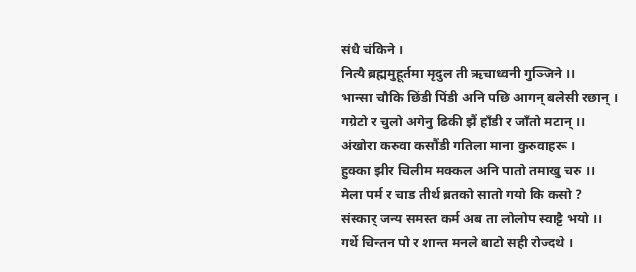संधै चंकिने ।
नित्यै ब्रह्ममुहूर्तमा मृदुल ती ऋचाध्वनी गुञ्जिने ।।
भान्सा चौकि छिंडी पिंडी अनि पछि आगन् बलेसी रछान् ।
गग्रेटो र चुलो अगेनु ढिकी झैं हाँडी र जाँतो मटान् ।।
अंखोरा करुवा कसौंडी गतिला माना कुरुवाहरू ।
हुक्का झीर चिलीम मक्कल अनि पातो तमाखु चरु ।।
मेला पर्म र चाड तीर्थ ब्रतको सातो गयो कि कसो ?
संस्कार् जन्य समस्त कर्म अब ता लोलोप स्वाट्टै भयो ।।
गर्थे चिन्तन पो र शान्त मनले बाटो सही रोज्दथे ।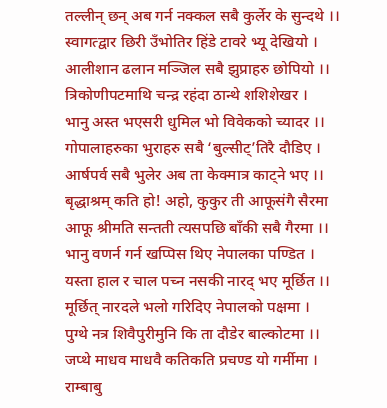तल्लीन् छन् अब गर्न नक्कल सबै कुर्लेर के सुन्दथे ।।
स्वागत्द्वार छिरी उँभोतिर हिंडे टावरे भ्यू देखियो ।
आलीशान ढलान मञ्जिल सबै झुप्राहरु छोपियो ।।
त्रिकोणीपटमाथि चन्द्र रहंदा ठान्थे शशिशेखर ।
भानु अस्त भएसरी धुमिल भो विवेकको च्यादर ।।
गोपालाहरुका भुराहरु सबै ‘बुल्सीट्’तिरै दौडिए ।
आर्षपर्व सबै भुलेर अब ता केक्मात्र काट्ने भए ।।
बृद्धाश्रम् कति हो! अहो, कुकुर ती आफूसंगै सैरमा
आफू श्रीमति सन्तती त्यसपछि बाँकी सबै गैरमा ।।
भानु वणर्न गर्न खप्पिस थिए नेपालका पण्डित ।
यस्ता हाल र चाल पच्न नसकी नारद् भए मूर्छित ।।
मूर्छित् नारदले भलो गरिदिए नेपालको पक्षमा ।
पुग्थे नत्र शिवैपुरीमुनि कि ता दौडेर बाल्कोटमा ।।
जप्थे माधव माधवै कतिकति प्रचण्ड यो गर्मीमा ।
राम्बाबु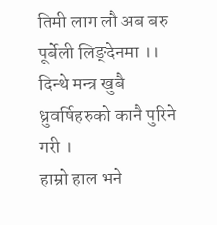तिमी लाग लौ अब बरु पूर्बेली लिङ्देनमा ।।
दिन्थे मन्त्र खुबै ध्रुवर्षिहरुको कानै पुरिने गरी ।
हाम्रो हाल भने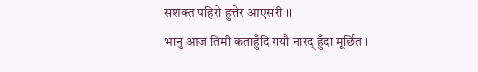सशक्त पहिरो हुत्तेर आएसरी ।।
भानु आज तिमी कताहुँदि गयौ नारद् हुँदा मूर्छित ।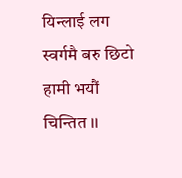यिन्लाई लग स्वर्गमै बरु छिटो हामी भयौं चिन्तित ।।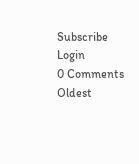Subscribe
Login
0 Comments
Oldest